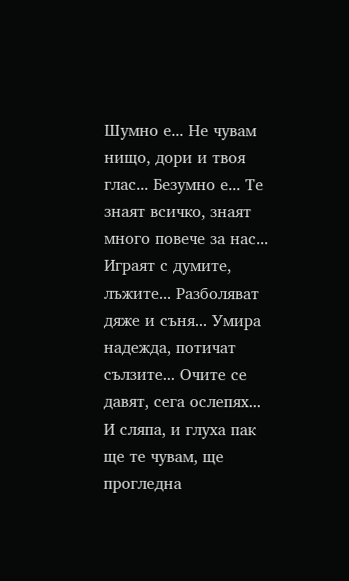Шумно е... Не чувам нищо, дори и твоя глас... Безумно е... Те знаят всичко, знаят много повече за нас...
Играят с думите, лъжите... Разболяват дяже и съня... Умира надежда, потичат сълзите... Очите се давят, сега ослепях...
И сляпа, и глуха пак ще те чувам, ще прогледна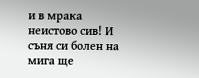и в мрака неистово сив! И съня си болен на мига ще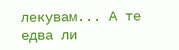лекувам... А те едва ли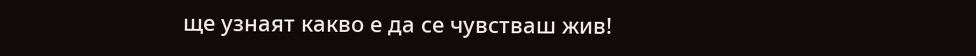ще узнаят какво е да се чувстваш жив!